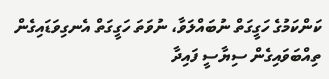ކަންކަމުގެ ހަގީގަތް ނުބައްލަވާ، ނުވަތަ ހަގީގަތް އެނގިވަޑައިގެން ތިއްބަވައިގެން ސިޔާސީ ފައިދާ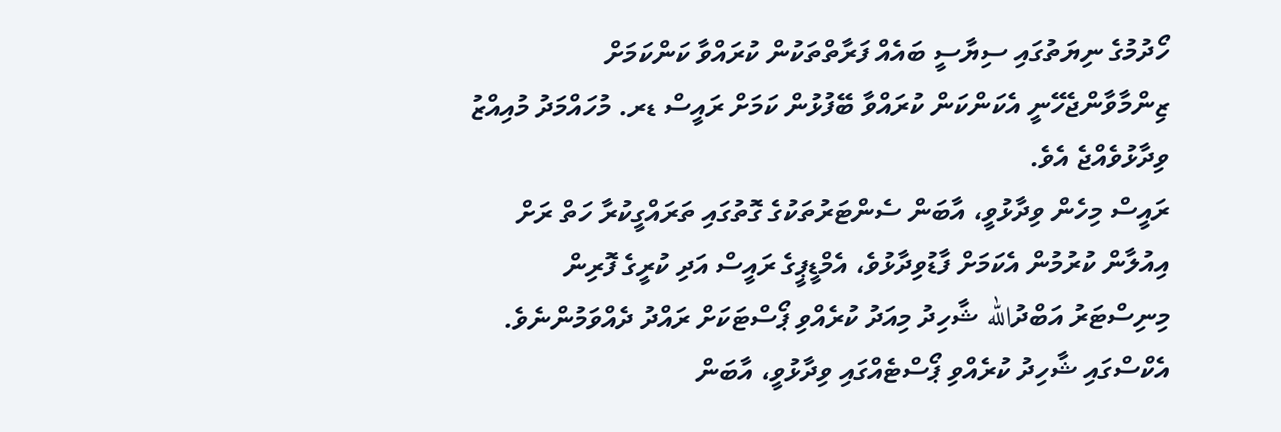ހޯދުމުގެ ނިޔަތުގައި ސިޔާސީ ބައެއް ފަރާތްތަކުން ކުރައްވާ ކަންކަމަށް ޒިންމާވާންޖެހޭނީ އެކަންކަން ކުރައްވާ ބޭފުޅުން ކަމަށް ރައީސް ޑރ. މުހައްމަދު މުއިއްޒު ވިދާޅުވެއްޖެ އެވެ.
ރައީސް މިހެން ވިދާޅުވީ، އާބަން ސެންޓަރުތަކުގެ ގޮތުގައި ތަރައްގީކުރާ ހަތް ރަށް އިއުލާން ކުރުމުން އެކަމަށް ފާޑުވިދާޅުވެ، އެމްޑީޕީގެ ރައީސް އަދި ކުރީގެ ފޮރިން މިނިސްޓަރު އަބްދުالله ޝާހިދު މިއަދު ކުރެއްވި ޕޯސްޓަކަށް ރައްދު ދެއްވަމުންނެވެ.
އެކްސްގައި ޝާހިދު ކުރެއްވި ޕޯސްޓެއްގައި ވިދާޅުވީ، އާބަން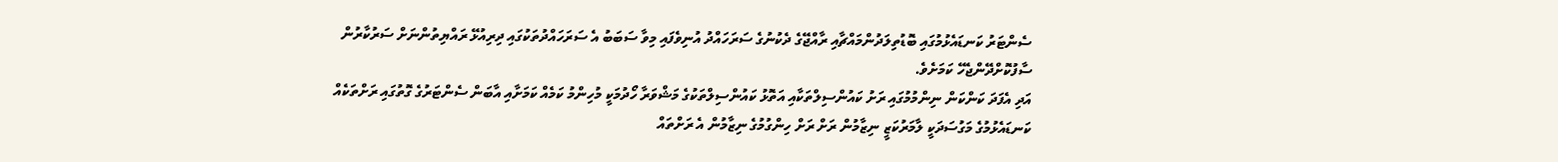ސެންޓަރު ކަނޑައެޅުމުގައި ބޮޑުތިލަދުންމައްޗާއި ރާއްޖޭގެ ދެކުނުގެ ސަރަހައްދު އުނިވެފައި މިވާ ސަބަބު އެ ސަރަހައްދުތަކުގައި ދިރިއުޅޭ ރައްޔިތުންނަށް ސަރުކާރުން ސާފުކޮށްދޭންޖެހޭ ކަމަށެވެ.
އަދި އެފަދަ ކަންކަން ނިންމުމުގައި ރަށު ކައުންސިލްތަކާއި އަތޮޅު ކައުންސިލްތަކުގެ މަޝްވަރާ ހޯދުމަކީ މުހިންމު ކަމެއް ކަމަށާއި އާބަން ސެންޓަރުގެ ގޮތުގައި ރަށްތަކެއް ކަނޑައެޅުމުގެ މަގުސަދަކީ ލާމަރުކަޒީ ނިޒާމުން ރަށް ރަށް ހިންގުމުގެ ނިޒާމުން އެ ރަށްތައް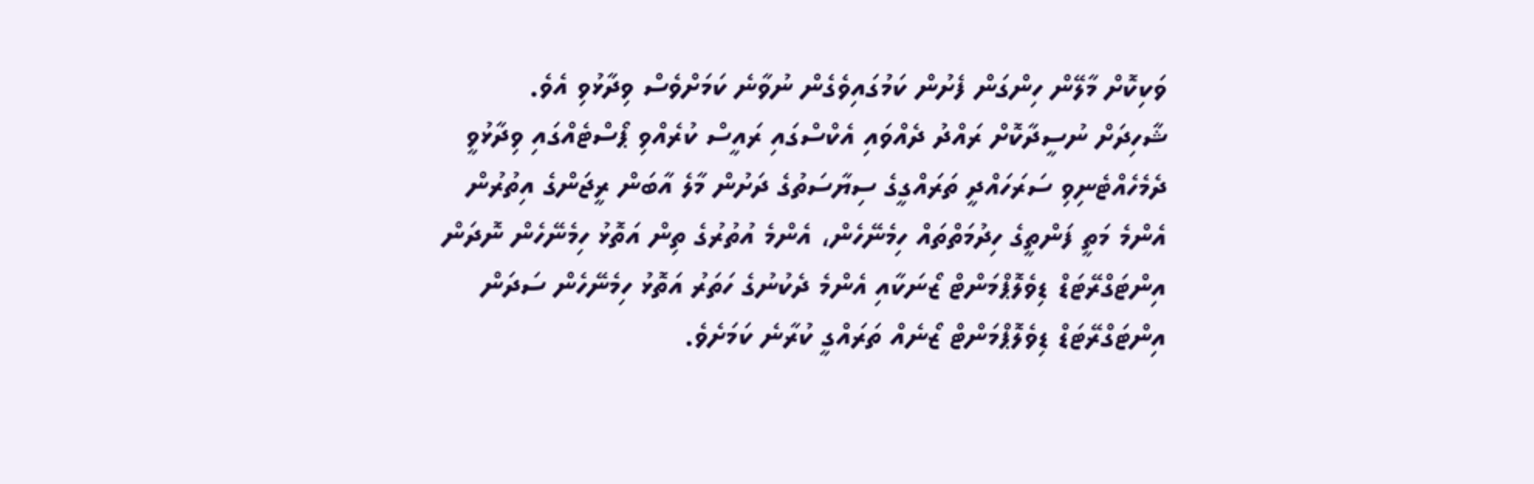ވަކިކޮށް މާލޭން ހިންގަން ފެށުން ކަމުގައިވެގެން ނުވާނެ ކަމަށްވެސް ވިދާޅުވި އެވެ.
ޝާހިދަށް ނުސީދާކޮށް ރައްދު ދެއްވައި އެކްސްގައި ރައީސް ކުރެއްވި ޕޯސްޓެއްގައި ވިދާޅުވީ ދެމެހެއްޓެނިވި ސަރަހައްދީ ތަރައްގީގެ ސިޔާސަތުގެ ދަށުން މާލެ އާބަން ރީޖަންގެ އިތުރުން އެންމެ މަތީ ފަންތީގެ ހިދުމަތްތައް ހިމެނޭހެން، އެންމެ އުތުރުގެ ތިން އަތޮޅު ހިމެނޭހެން ނޮދަން އިންޓަގްރޭޓަޑް ޑިވެލޮޕްމަންޓް ޒޯނަކާއި އެންމެ ދެކުނުގެ ހަތަރު އަތޮޅު ހިމެނޭހެން ސަދަން އިންޓަގްރޭޓަޑް ޑިވެލޮޕްމަންޓް ޒޯނެއް ތަރައްގީ ކުރާނެ ކަމަށެވެ.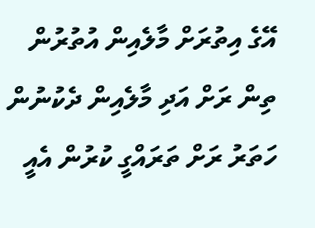އޭގެ އިތުރަށް މާލެއިން އުތުރުން ތިން ރަށް އަދި މާލެއިން ދެކުނުން ހަތަރު ރަށް ތަރައްގީ ކުރުން އެއީ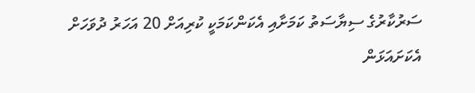ސަރުކާރުގެ ސިޔާސަތު ކަމަށާއި އެކަންކަމަކީ ކުރިއަށް 20 އަހަރު ދުވަހަށް އެކަށައަޅަން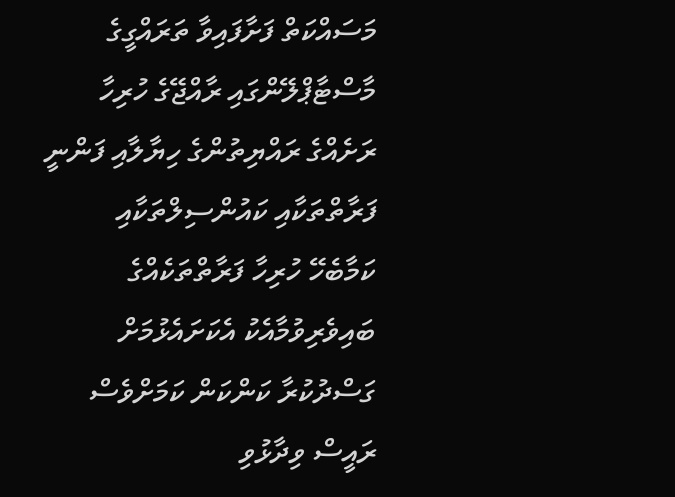މަސައްކަތް ފަށާފައިވާ ތަރައްގީގެ މާސްޓާޕްލޭންގައި ރާއްޖޭގެ ހުރިހާ ރަށެއްގެ ރައްޔިތުންގެ ހިޔާލާއި ފަންނީ ފަރާތްތަކާއި ކައުންސިލްތަކާއި ކަމާބެހޭ ހުރިހާ ފަރާތްތަކެއްގެ ބައިވެރިވުމާއެކު އެކަށައެޅުމަށް ގަސްދުކުރާ ކަންކަން ކަމަށްވެސް ރައީސް ވިދާޅުވި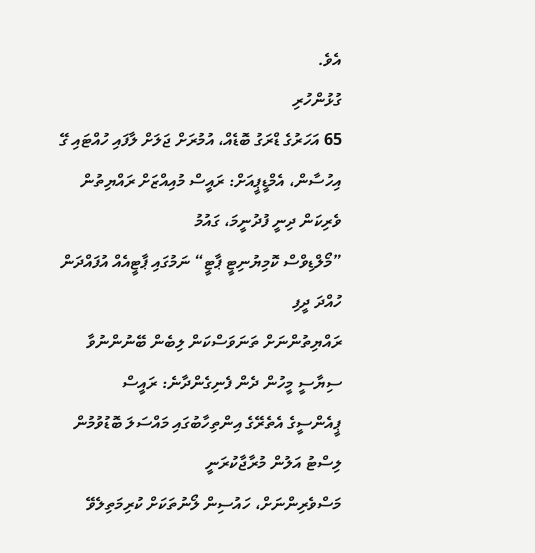އެވެ.
ގުޅުންހުރި
65 އަހަރުގެ ޑްރަގު ބޮޑެއް، އުމުރަށް ޖަލަށް ލާފައި ހުއްޓައި ގޭ
އިހުސާން، އެމްޑީޕީއަށް: ރައީސް މުއިއްޒަށް ރައްޔިތުން ވެރިކަން ދިނީ ފުދުނީމަ، ގައުމު
”މޯލްޑިވްސް ކޮމިޔުނިޓީ ޕާޓީ“ ނަމުގައި ޕާޓީއެއް އުފައްދަން ހުއްދަ ދީފި
ރައްޔިތުންނަށް ތަނަވަސްކަން ލިބެން ބޭނުންނުވާ ސިޔާސީ މީހުން ދެން ފެނިގެންދާނެ: ރައީސް
ޕީއެންސީގެ އެތެރޭގެ އިންތިހާބުގައި މައްސަލަ ބޮޑުވުމުން ލިސްޓު އަލުން މުރާޖާކުރަނީ
މަސްވެރިންނަށް، ހައުސިން ލޯނުތަކަށް ކުރިމަތިލެވޭ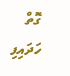ގޮތް ހަދައިފި